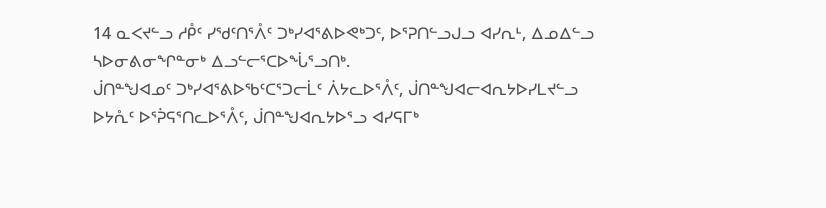14 ᓇᐸᔪᓪᓗ ᓱᑬᑦ ᓯᖁᑦᑎᕐᐰᑦ ᑐᒃᓯᐊᕐᕕᐅᕙᒃᑐᑦ, ᐅᕐᕈᑎᓪᓗᒍᓗ ᐊᓯᕆᒻ, ᐃᓄᐃᓪᓗ ᓴᐅᓂᕕᓂᖏᓐᓂᒃ ᐃᓗᓪᓕᕐᑕᐅᖔᕐᓗᑎᒃ.
ᒎᑎᓐᖑᐊᓄᑦ ᑐᒃᓯᐊᕐᕕᐅᖃᑦᑕᕐᑐᓕᒫᑦ ᐲᔭᓚᐅᕐᐰᑦ, ᒎᑎᓐᖑᐊᓕᐊᕆᔭᐅᓯᒪᔪᓪᓗ ᐅᔭᕅᑦ ᐅᕐᕉᕋᕐᑎᓚᐅᕐᐰᑦ, ᒎᑎᓐᖑᐊᕆᔭᐅᕐᓗ ᐊᓯᕋᒥᒃ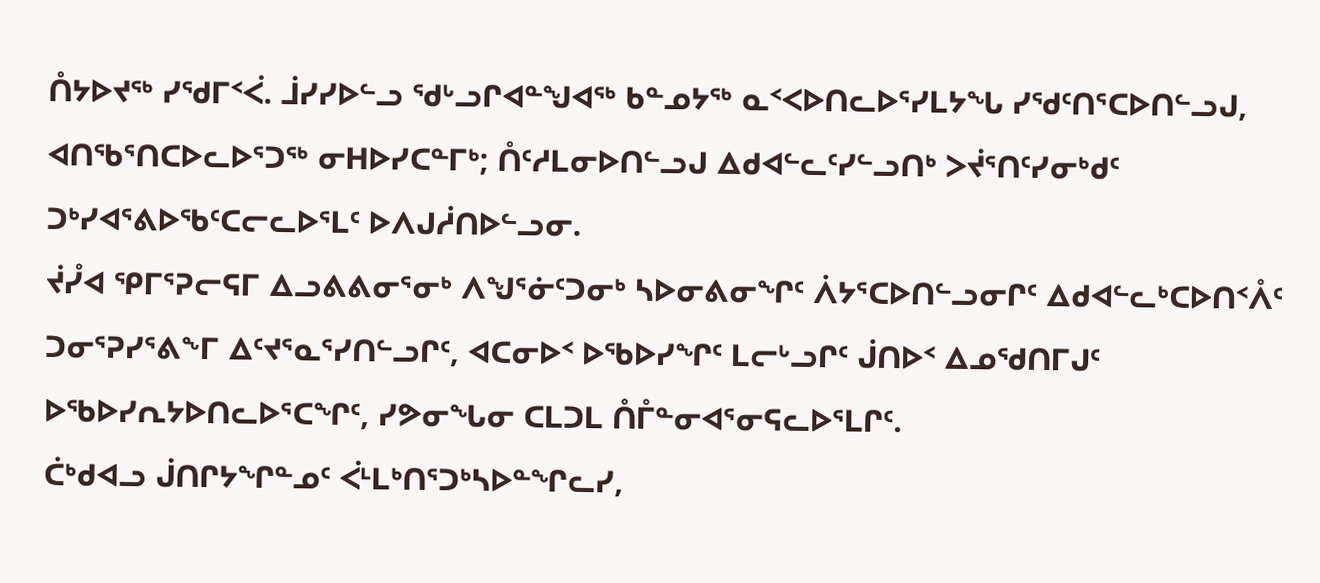ᑍᔭᐅᔪᖅ ᓯᖁᒥᑉᐹ. ᒨᓯᓯᐅᓪᓗ ᖁᒡᓗᒋᐊᓐᖑᐊᖅ ᑲᓐᓄᔭᖅ ᓇᑉᐸᐅᑎᓚᐅᕐᓯᒪᔭᖓ ᓯᖁᑦᑎᕐᑕᐅᑎᓪᓗᒍ, ᐊᑎᖃᕐᑎᑕᐅᓚᐅᕐᑐᖅ ᓂᕼᐅᓯᑕᓐᒥᒃ; ᑍᑦᓱᒪᓂᐅᑎᓪᓗᒍ ᐃᑯᐊᓪᓚᑦᓯᓪᓗᑎᒃ ᐳᔫᕐᑎᑦᓯᓂᒃᑯᑦ ᑐᒃᓯᐊᕐᕕᐅᖃᑦᑕᓕᓚᐅᕐᒪᑦ ᐅᐱᒍᓲᑎᐅᓪᓗᓂ.
ᔫᓮᐊ ᕿᒥᕐᕈᓕᕋᒥ ᐃᓗᕕᕕᓂᕐᓂᒃ ᐱᖑᕐᓃᑦᑐᓂᒃ ᓴᐅᓂᕕᓂᖏᑦ ᐲᔭᕐᑕᐅᑎᓪᓗᓂᒋᑦ ᐃᑯᐊᓪᓚᒃᑕᐅᑎᑉᐰᑦ ᑐᓂᕐᕈᓯᕐᕕᖕᒥ ᐃᑦᔪᕐᓇᕐᓯᑎᓪᓗᒋᑦ, ᐊᑕᓂᐅᑉ ᐅᖃᐅᓯᖏᑦ ᒪᓕᒡᓗᒋᑦ ᒎᑎᐅᑉ ᐃᓄᖁᑎᒥᒍᑦ ᐅᖃᐅᓯᕆᔭᐅᑎᓚᐅᕐᑕᖏᑦ, ᓯᕗᓂᖓᓂ ᑕᒪᑐᒪ ᑍᒤᓐᓂᐊᕐᓂᕋᓚᐅᕐᒪᒋᑦ.
ᑖᒃᑯᐊᓗ ᒎᑎᒋᔭᖏᓐᓄᑦ ᐹᒻᒪᒃᑎᕐᑐᒃᓴᐅᓐᖏᓚᓯ,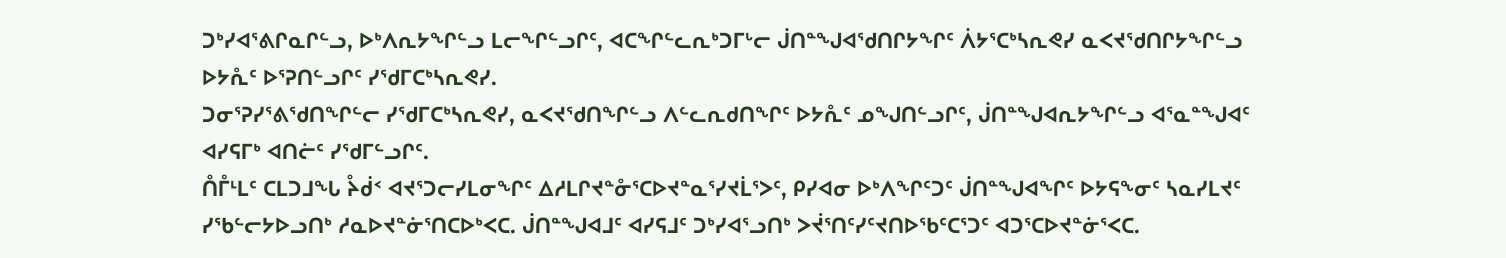ᑐᒃᓯᐊᕐᕕᒋᓇᒋᓪᓗ, ᐅᒃᐱᕆᔭᖏᓪᓗ ᒪᓕᖏᓪᓗᒋᑦ, ᐊᑕᖏᓪᓚᕆᒃᑐᒥᒡᓕ ᒎᑎᓐᖑᐊᖁᑎᒋᔭᖏᑦ ᐲᔭᕐᑕᒃᓴᕆᕙᓯ ᓇᐸᔪᖁᑎᒋᔭᖏᓪᓗ ᐅᔭᕅᑦ ᐅᕐᕈᑎᓪᓗᒋᑦ ᓯᖁᒥᑕᒃᓴᕆᕙᓯ.
ᑐᓂᕐᕈᓯᕐᕕᖁᑎᖏᓪᓕ ᓯᖁᒥᑕᒃᓴᕆᕙᓯ, ᓇᐸᔪᖁᑎᖏᓪᓗ ᐱᓪᓚᕆᑯᑎᖏᑦ ᐅᔭᕅᑦ ᓄᖑᑎᓪᓗᒋᑦ, ᒎᑎᓐᖑᐊᕆᔭᖏᓪᓗ ᐊᕐᓇᓐᖑᐊᑦ ᐊᓯᕋᒥᒃ ᐊᑎᓖᑦ ᓯᖁᒥᓪᓗᒋᑦ.
ᑍᒤᒻᒪᑦ ᑕᒪᑐᒧᖓ ᔧᑰᑉ ᐊᔪᕐᑐᓕᓯᒪᓂᖏᑦ ᐃᓱᒪᒋᔪᓐᓁᕐᑕᐅᔪᓐᓇᕐᓯᔪᒫᕐᐳᑦ, ᑭᓯᐊᓂ ᐅᒃᐱᖏᑦᑐᑦ ᒎᑎᓐᖑᐊᖏᑦ ᐅᔭᕋᖕᓂᑦ ᓴᓇᓯᒪᔪᑦ ᓯᖃᓪᓕᔭᐅᓗᑎᒃ ᓱᓇᐅᔪᓐᓃᕐᑎᑕᐅᒃᐸᑕ. ᒎᑎᓐᖑᐊᒧᑦ ᐊᓯᕋᒧᑦ ᑐᒃᓯᐊᕐᓗᑎᒃ ᐳᔫᕐᑎᑦᓯᑦᔪᑎᐅᖃᑦᑕᕐᑐᑦ ᐊᑐᕐᑕᐅᔪᓐᓃᕐᐸᑕ.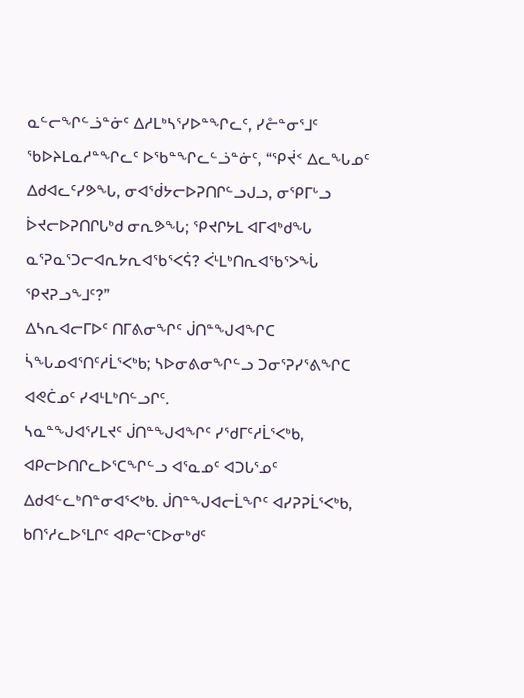ᓇᓪᓕᖏᓪᓘᓐᓃᑦ ᐃᓱᒪᒃᓴᕐᓯᐅᓐᖏᓚᑦ, ᓯᓔᓐᓂᕐᒧᑦ ᖃᐅᔨᒪᓇᓱᓐᖏᓚᑦ ᐅᖃᓐᖏᓚᓪᓘᓐᓃᑦ, “ᕿᔫᑉ ᐃᓚᖓᓄᑦ ᐃᑯᐊᓚᑦᓯᕗᖓ, ᓂᐊᖂᔭᓕᐅᕈᑎᒋᓪᓗᒍᓗ, ᓂᕿᒥᒡᓗ ᐆᔪᓕᐅᕈᑎᒋᒐᒃᑯ ᓂᕆᕗᖓ; ᕿᔪᒋᔭᒪ ᐊᒥᐊᒃᑯᖓ ᓇᕐᕈᓇᕐᑐᓕᐊᕆᔭᕆᐊᖃᕐᐸᕌ? ᐹᒻᒪᒃᑎᕆᐊᖃᕐᐳᖔ ᕿᔪᕈᓗᖕᒧᑦ?”
ᐃᓴᕆᐊᓕᒥᐅᑦ ᑎᒥᕕᓂᖏᑦ ᒎᑎᓐᖑᐊᖏᑕ ᓵᖓᓄᐊᕐᑎᑦᓱᒫᕐᐸᒃᑲ; ᓴᐅᓂᕕᓂᖏᓪᓗ ᑐᓂᕐᕈᓯᕐᕕᖏᑕ ᐊᕙᑖᓄᑦ ᓯᐊᒻᒪᒃᑎᓪᓗᒋᑦ.
ᓴᓇᓐᖑᐊᕐᓯᒪᔪᑦ ᒎᑎᓐᖑᐊᖏᑦ ᓯᖁᒥᑦᓱᒫᕐᐸᒃᑲ, ᐊᑭᓕᐅᑎᒋᓚᐅᕐᑕᖏᓪᓗ ᐊᕐᓇᓄᑦ ᐊᑐᒐᕐᓄᑦ ᐃᑯᐊᓪᓚᒃᑎᓐᓂᐊᕐᐸᒃᑲ. ᒎᑎᓐᖑᐊᓕᒫᖏᑦ ᐊᓯᕈᕈᒫᕐᐸᒃᑲ, ᑲᑎᕐᓱᓚᐅᕐᒪᒋᑦ ᐊᑭᓕᕐᑕᐅᓂᒃᑯᑦ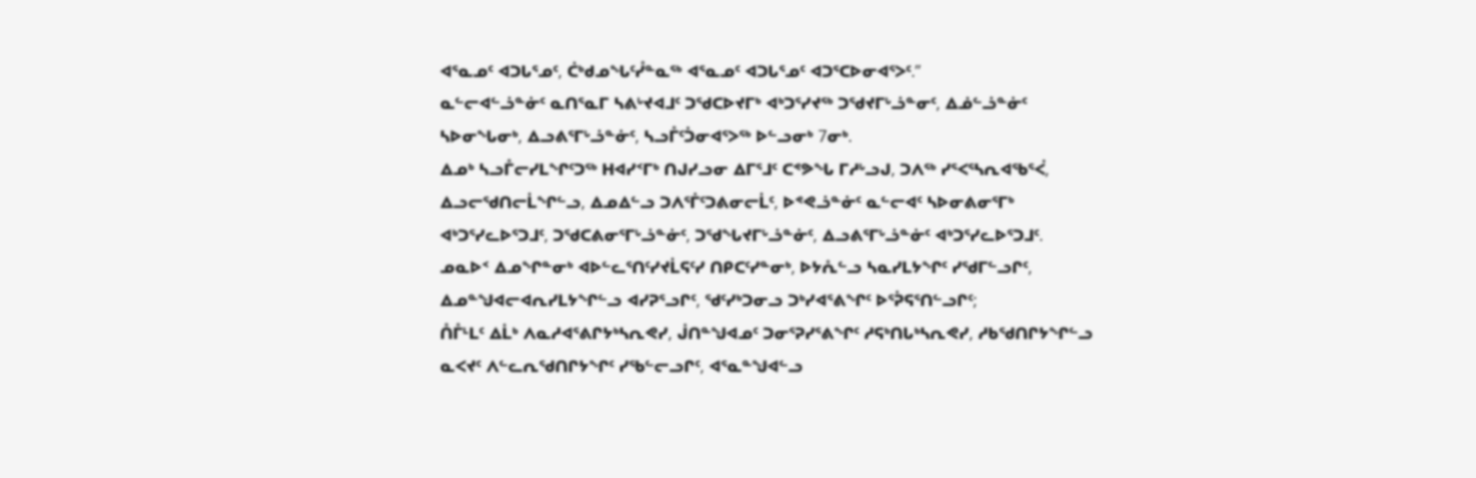ᐊᕐᓇᓄᑦ ᐊᑐᒐᕐᓄᑦ, ᑖᒃᑯᓄᖓᑦᓮᓐᓇᖅ ᐊᕐᓇᓄᑦ ᐊᑐᒐᕐᓄᑦ ᐊᑐᕐᑕᐅᓂᐊᕐᐳᑦ.”
ᓇᓪᓕᐊᓪᓘᓐᓃᑦ ᓇᑎᕐᓇᒥ ᓴᕕᒡᔪᐊᒧᑦ ᑐᖁᑕᐅᔪᒥᒃ ᐊᒃᑐᕐᓯᔪᖅ ᑐᖁᔪᒥᒡᓘᓐᓂᑦ, ᐃᓅᓪᓘᓐᓃᑦ ᓴᐅᓂᖓᓂᒃ, ᐃᓗᕕᕐᒥᒡᓘᓐᓃᑦ, ᓴᓗᒤᑦᑑᓂᐊᕐᐳᖅ ᐅᓪᓗᓂᒃ 7ᓂᒃ.
ᐃᓄᒃ ᓴᓗᒤᓕᓯᒪᖏᑦᑐᖅ ᕼᐊᓯᑉᒥᒃ ᑎᒍᓯᓗᓂ ᐃᒥᕐᒧᑦ ᑕᕝᕗᖓ ᒥᓱᒡᓗᒍ, ᑐᐱᖅ ᓯᕐᐸᕐᓴᕆᐊᖃᕐᐹ, ᐃᓗᓕᖁᑎᓕᒫᖏᓪᓗ, ᐃᓄᐃᓪᓗ ᑐᐱᕐᒦᑦᑐᕕᓂᓕᒫᑦ, ᐅᕝᕙᓘᓐᓃᑦ ᓇᓪᓕᐊᑦ ᓴᐅᓂᕕᓂᕐᒥᒃ ᐊᒃᑐᕐᓯᓚᐅᕐᑐᒧᑦ, ᑐᖁᑕᕕᓂᕐᒥᒡᓘᓐᓃᑦ, ᑐᖁᖓᔪᒥᒡᓘᓐᓃᑦ, ᐃᓗᕕᕐᒥᒡᓘᓐᓃᑦ ᐊᒃᑐᕐᓯᓚᐅᕐᑐᒧᑦ.
ᓄᓇᐅᑉ ᐃᓄᖏᓐᓂᒃ ᐊᐅᓪᓚᕐᑎᑦᓯᔪᒫᕋᑦᓯ ᑎᑭᑕᑦᓯᓐᓂᒃ, ᐅᔭᕅᓪᓗ ᓴᓇᓯᒪᔭᖏᑦ ᓯᖁᒥᓪᓗᒋᑦ, ᐃᓄᓐᖑᐊᓕᐊᕆᓯᒪᔭᖏᓪᓗ ᐊᓯᕈᕐᓗᒋᑦ, ᖁᑦᓯᒃᑐᓂᓗ ᑐᒃᓯᐊᕐᕕᖏᑦ ᐅᕐᕉᕋᕐᑎᓪᓗᒋᑦ;
ᑍᒤᒻᒪᑦ ᐃᒫᒃ ᐱᓇᓱᐊᕐᕕᒋᔭᒃᓴᕆᕙᓯ, ᒎᑎᓐᖑᐊᓄᑦ ᑐᓂᕐᕈᓯᕐᕕᖏᑦ ᓱᕋᒃᑎᒐᒃᓴᕆᕙᓯ, ᓱᑲᖁᑎᒋᔭᖏᓪᓗ ᓇᐸᔪᑦ ᐱᓪᓚᕆᖁᑎᒋᔭᖏᑦ ᓯᖃᓪᓕᓗᒋᑦ, ᐊᕐᓇᓐᖑᐊᓪᓗ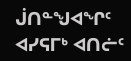ᒎᑎᓐᖑᐊᖏᑦ ᐊᓯᕋᒥᒃ ᐊᑎᓖᑦ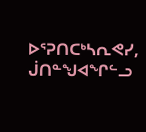ᐅᕐᕈᑎᑕᒃᓴᕆᕙᓯ, ᒎᑎᓐᖑᐊᖏᓪᓗ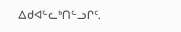ᐃᑯᐊᓪᓚᒃᑎᓪᓗᒋᑦ.